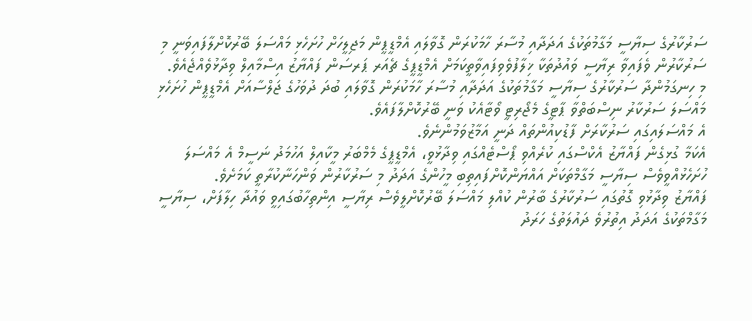ސަރުކާރުގެ ސިޔާސީ މަގާމުތަކުގެ އަދަދާއި މުސާރަ ހާމަކުރަން ގޮވާލައި އެމްޑީޕީން މަޖިލީހަށް ހުށަހެޅި މައްސަލަ ބޭރުކޮށްލާފައިވަނީ މި ސަރުކާރުން ވެފައިވާ ރިޔާސީ ވައުދުތަކާ ޚިލާފުވެވިފައިވާތީކަމަށް އެމްޑީޕީގެ ޗެއަރ ޕަރސަން ފައްޔާޒު އިސްމާއިލް ވިދާޅުވެއްޖެއެވެ.
މި ހިނގަމުންދާ ސަރުކާރުގެ ސިޔާސީ މަގާމުތަކުގެ އަދަދާއި މުސާރަ ހާމަކުރަން ގޮވާލައި ބުދަ ދުވަހުގެ ޖަލްސާއަށް އެމްޑީޕީން ހުށަހެޅި މައްސަލަ ސަރުކާރު ނިސްބަތްވާ ޕާޓީގެ މެޖޯރިޓީ ވޯޓާއެކު ވަނީ ބޭރުކޮށްލާފައެވެ.
އެ މައްސަލައިގައި ސަރުކާރަށް ފާޑުކިއުންތައް ދަނީ އަމާޒުވަމުންނެވެ.
އެކަމާ ގުޅިގެން ފައްޔާޒު އެކްސްގައި ކުރެއްވި ޕޯސްޓެއްގައި ވިދާޅުވީ، އެމްޑީޕީގެ މެމްބަރު މީކާއިލް އަހުމަދު ނަސީމް އެ މައްސަލަ ހުށަހެޅުއްވީވެސް ސިޔާސީ މަގާމްތަކަށް އައްޔަންކޮށްފައިތިބި މީހުންގެ އަދަދު މި ސަރުކާރުން ވަންހަނާކުރާތީ ކަމަށެވެ.
ފައްޔާޒު ވިދާޅުވި ގޮތުގައި ސަރުކާރުގެ ބާރުން ކުއްލި މައްސަލަ ބޭރުކޮށްލީވެސް ރިޔާސީ އިންތިހާބުގައިވީ ވައުދާ ހިލާފަށް، ސިޔާސީ މަގާމްތަކުގެ އަދަދު އިތުރުވެ ދައުލަތުގެ ހަރަދު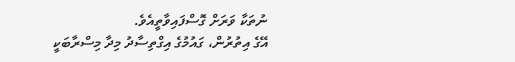ނުތަކާ ވަރަށް ގޮސްފައިވާތީއެވެ.
އޭގެ އިތުރުން، ގައުމުގެ އިގްތިސާދު މިދާ މިސްރާބަކީ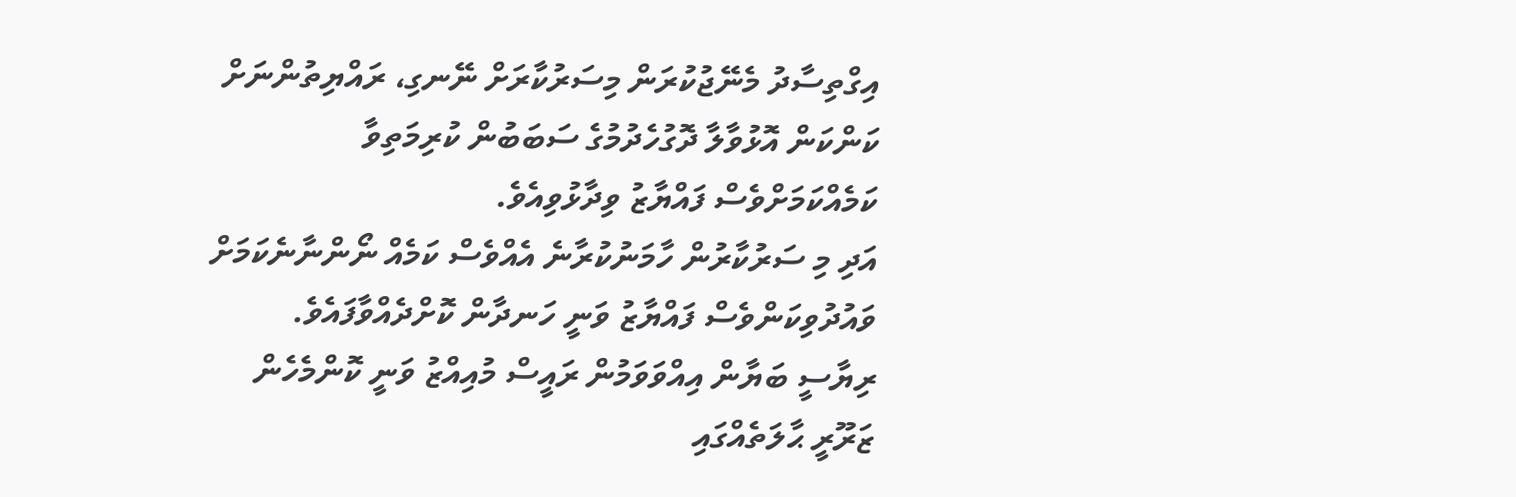އިގްތިސާދު މެނޭޖުކުރަން މިސަރުކާރަށް ނޭނގި، ރައްޔިތުންނަށް ކަންކަން އޮޅުވާލާ ދޮގުހެދުމުގެ ސަބަބުން ކުރިމަތިވާ ކަމެއްކަމަށްވެސް ފައްޔާޒު ވިދާޅުވިއެވެ.
އަދި މި ސަރުކާރުން ހާމަނުކުރާނެ އެއްވެސް ކަމެއް ނޯންނާނެކަމަށް ވައުދުވިކަންވެސް ފައްޔާޒު ވަނީ ހަނދާން ކޮށްދެއްވާފައެވެ.
ރިޔާސީ ބަޔާން އިއްވަވަމުން ރައީސް މުއިއްޒު ވަނީ ކޮންމެހެން ޒަރޫރީ ޙާލަތެއްގައި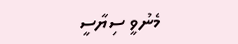މެނުވީ ސިޔާސީ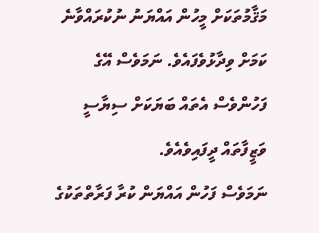މަޤާމުތަކަށް މީހުން އައްޔަނު ނުކުރައްވާނެ ކަމަށް ވިދާޅުވެފައެވެ. ނަމަވެސް އޭގެ ފަހުންވެސް އެތައް ބަޔަކަށް ސިޔާސީ ވަޒީފާތައް ދީފައިވެއެވެ.
ނަމަވެސް ފަހުން އައްޔަން ކުރާ ފަރާތްތަކުގެ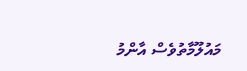މައުލޫމާތުވެސް އާންމު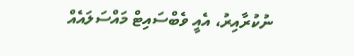ނުކުރާއިރު، އެއީ ވެބްސައިޓް މައްސަލައެއް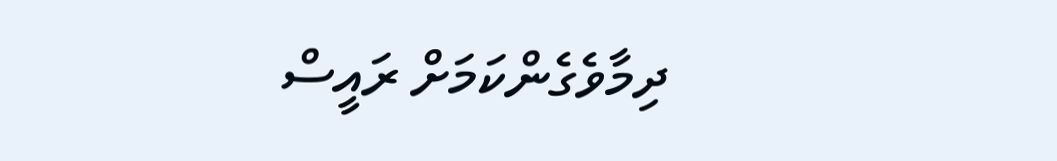ދިމާވެގެންކަމަށް ރައީސް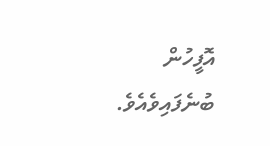އޮފީހުން ބުނެފައިވެއެވެ.